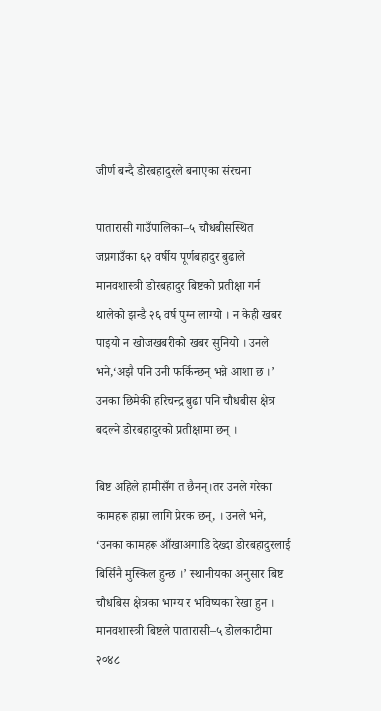जीर्ण बन्दै डोरबहादुरले बनाएका संरचना

पातारासी गाउँपालिका–५ चौधबीसस्थित जप्नगाउँका ६२ वर्षीय पूर्णबहादुर बुढाले मानवशास्त्री डोरबहादुर बिष्टको प्रतीक्षा गर्न थालेको झन्डै २६ वर्ष पुग्न लाग्यो । न केही खबर पाइयो न खोजखबरीको खबर सुनियो । उनले भने,‘अझै पनि उनी फर्किन्छन् भन्ने आशा छ ।’ उनका छिमेकी हरिचन्द्र बुढा पनि चौधबीस क्षेत्र बदल्ने डोरबहादुरको प्रतीक्षामा छन् ।

बिष्ट अहिले हामीसँग त छैनन्।तर उनले गरेका कामहरू हाम्रा लागि प्रेरक छन्, । उनले भने, ‘उनका कामहरू आँखाअगाडि देख्दा डोरबहादुरलाई बिर्सिनै मुस्किल हुन्छ ।’ स्थानीयका अनुसार बिष्ट चौधबिस क्षेत्रका भाग्य र भविष्यका रेखा हुन । मानवशास्त्री बिष्टले पातारासी–५ डोलकाटीमा २०४८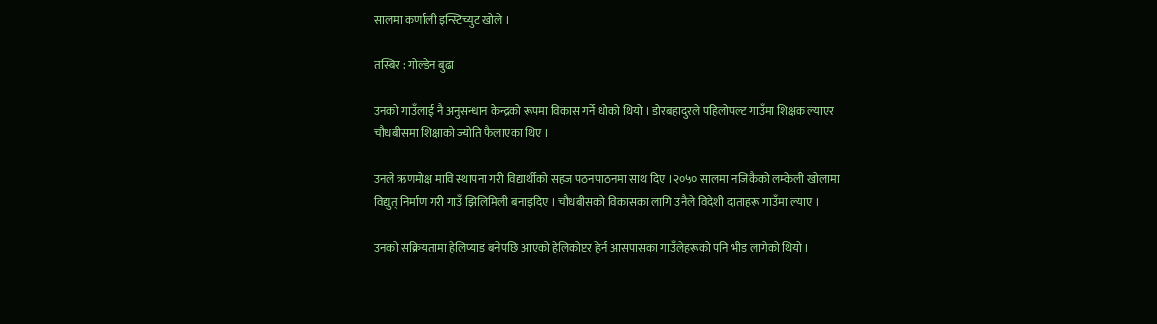सालमा कर्णाली इन्स्टिच्युट खोले ।

तस्बिर : गोल्डेन बुढा

उनको गाउँलाई नै अनुसन्धान केन्द्रको रूपमा विकास गर्ने धोको थियो । डोरबहादुरले पहिलोपल्ट गाउँमा शिक्षक ल्याएर चौधबीसमा शिक्षाको ज्योति फैलाएका थिए ।

उनले ऋणमोक्ष मावि स्थापना गरी विद्यार्थीको सहज पठनपाठनमा साथ दिए ।२०५० सालमा नजिकैको लम्केली खोलामा विद्युत् निर्माण गरी गाउँ झिलिमिली बनाइदिए । चौधबीसको विकासका लागि उनैले विदेशी दाताहरू गाउँमा ल्याए ।

उनको सक्रियतामा हेलिप्याड बनेपछि आएको हेलिकोप्टर हेर्न आसपासका गाउँलेहरूको पनि भीड लागेको थियो ।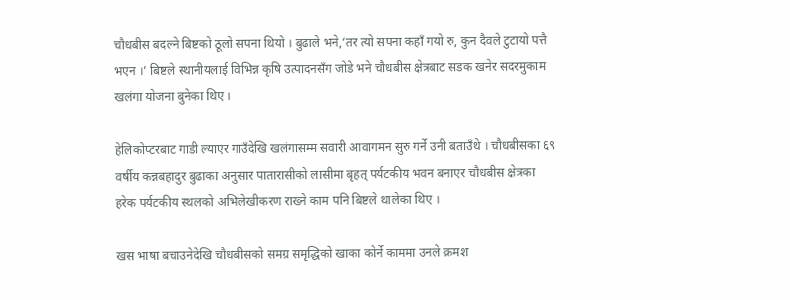चौधबीस बदल्ने बिष्टको ठूलो सपना थियो । बुढाले भने,‘तर त्यो सपना कहाँ गयो रु, कुन दैवले टुटायो पत्तै भएन ।’ बिष्टले स्थानीयलाई विभिन्न कृषि उत्पादनसँग जोडे भने चौधबीस क्षेत्रबाट सडक खनेर सदरमुकाम खलंगा योजना बुनेका थिए ।

हेलिकोप्टरबाट गाडी ल्याएर गाउँदेखि खलंगासम्म सवारी आवागमन सुरु गर्ने उनी बताउँथे । चौधबीसका ६९ वर्षीय कन्नबहादुर बुढाका अनुसार पातारासीको लासीमा बृहत् पर्यटकीय भवन बनाएर चौधबीस क्षेत्रका हरेक पर्यटकीय स्थलको अभिलेखीकरण राख्ने काम पनि बिष्टले थालेका थिए ।

खस भाषा बचाउनेदेखि चौधबीसको समग्र समृद्धिको खाका कोर्ने काममा उनले क्रमश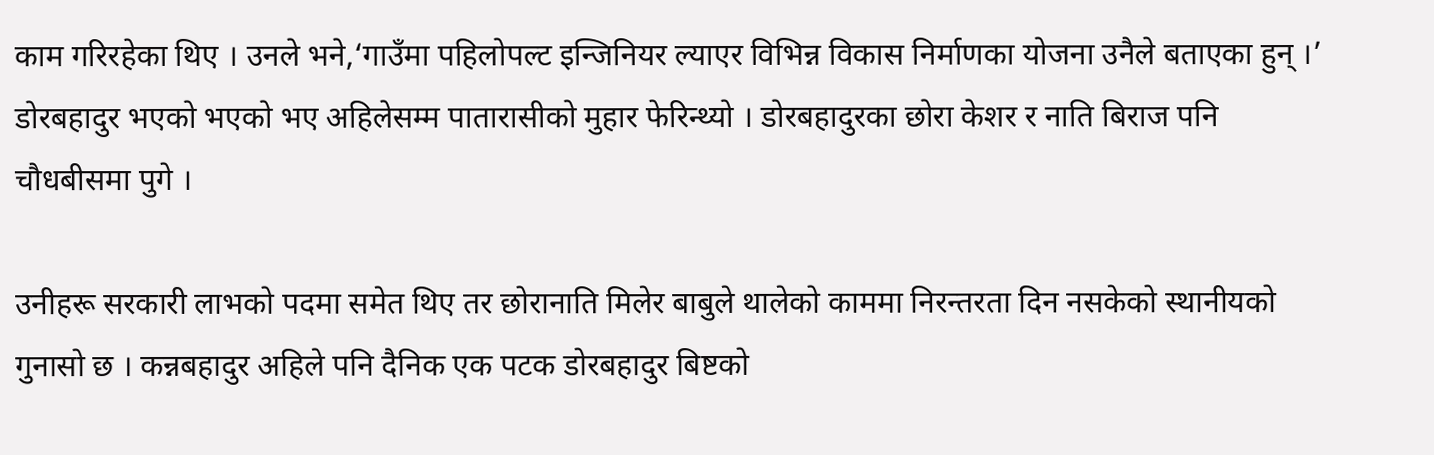काम गरिरहेका थिए । उनले भने,‘गाउँमा पहिलोपल्ट इन्जिनियर ल्याएर विभिन्न विकास निर्माणका योजना उनैले बताएका हुन् ।’
डोरबहादुर भएको भएको भए अहिलेसम्म पातारासीको मुहार फेरिन्थ्यो । डोरबहादुरका छोरा केशर र नाति बिराज पनि चौधबीसमा पुगे ।

उनीहरू सरकारी लाभको पदमा समेत थिए तर छोरानाति मिलेर बाबुले थालेको काममा निरन्तरता दिन नसकेको स्थानीयको गुनासो छ । कन्नबहादुर अहिले पनि दैनिक एक पटक डोरबहादुर बिष्टको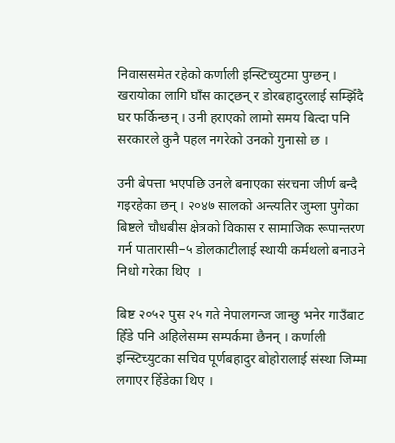निवाससमेत रहेको कर्णाली इन्स्टिच्युटमा पुग्छन् । खरायोका लागि घाँस काट्छन् र डोरबहादुरलाई सम्झिँदै घर फर्किन्छन् । उनी हराएको लामो समय बित्दा पनि सरकारले कुनै पहल नगरेको उनको गुनासो छ ।

उनी बेपत्ता भएपछि उनले बनाएका संरचना जीर्ण बन्दै गइरहेका छन् । २०४७ सालको अन्त्यतिर जुम्ला पुगेका बिष्टले चौधबीस क्षेत्रको विकास र सामाजिक रूपान्तरण गर्न पातारासी–५ डोलकाटीलाई स्थायी कर्मथलो बनाउने निधो गरेका थिए  ।

बिष्ट २०५२ पुस २५ गते नेपालगन्ज जान्छु भनेर गाउँबाट हिँडे पनि अहिलेसम्म सम्पर्कमा छैनन् । कर्णाली इन्स्टिच्युटका सचिव पूर्णबहादुर बोहोरालाई संस्था जिम्मा लगाएर हिँडेका थिए ।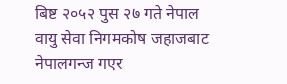बिष्ट २०५२ पुस २७ गते नेपाल वायु सेवा निगमकोष जहाजबाट नेपालगन्ज गएर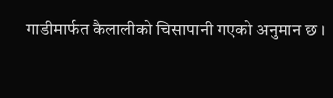गाडीमार्फत कैलालीको चिसापानी गएको अनुमान छ ।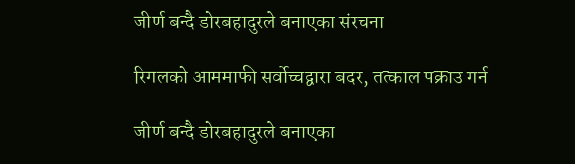जीर्ण बन्दै डोरबहादुरले बनाएका संरचना

रिगलको आममाफी सर्वोच्चद्वारा बदर, तत्काल पक्राउ गर्न

जीर्ण बन्दै डोरबहादुरले बनाएका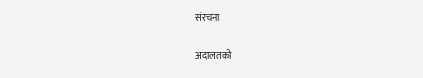संरचना

अदालतको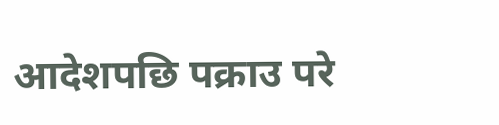आदेशपछि पक्राउ परे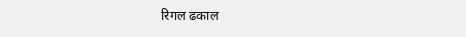रिगल ढकाल